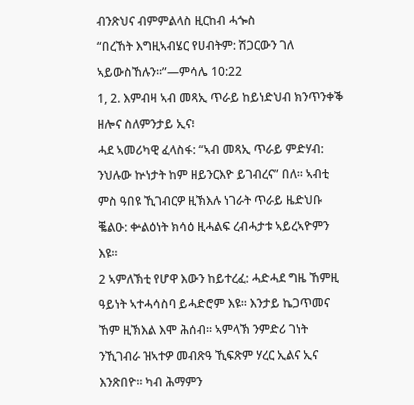ብንጽህና ብምምልላስ ዚርከብ ሓጐስ
“በረኸት እግዚኣብሄር የሀብትም: ሽጋርውን ገለ ኣይውስኸሉን።”—ምሳሌ 10:22
1, 2. እምብዛ ኣብ መጻኢ ጥራይ ከይነድህብ ክንጥንቀቕ ዘሎና ስለምንታይ ኢና፧
ሓደ ኣመሪካዊ ፈላስፋ: “ኣብ መጻኢ ጥራይ ምድሃብ: ንህሉው ኵነታት ከም ዘይንርእዮ ይገብረና” በለ። ኣብቲ ምስ ዓበዩ ኺገብርዎ ዚኽእሉ ነገራት ጥራይ ዜድህቡ ቘልዑ: ቍልዕነት ክሳዕ ዚሓልፍ ረብሓታቱ ኣይረኣዮምን እዩ።
2 ኣምለኽቲ የሆዋ እውን ከይተረፈ: ሓድሓደ ግዜ ኸምዚ ዓይነት ኣተሓሳስባ ይሓድሮም እዩ። እንታይ ኬጋጥመና ኸም ዚኽእል እሞ ሕሰብ። ኣምላኽ ንምድሪ ገነት ንኺገብራ ዝኣተዎ መብጽዓ ኺፍጽም ሃረር ኢልና ኢና እንጽበዮ። ካብ ሕማምን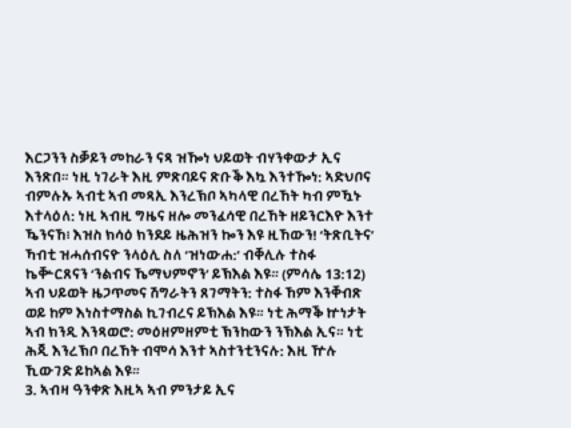እርጋንን ስቓይን መከራን ናጻ ዝዀነ ህይወት ብሃንቀውታ ኢና እንጽበ። ነዚ ነገራት እዚ ምጽባይና ጽቡቕ እኳ እንተዀነ: ኣድህቦና ብምሉኡ ኣብቲ ኣብ መጻኢ እንረኽቦ ኣካላዊ በረኸት ካብ ምዃኑ እተላዕለ: ነዚ ኣብዚ ግዜና ዘሎ መንፈሳዊ በረኸት ዘይንርእዮ እንተ ዄንናኸ፧ እዝስ ክሳዕ ክንደይ ዜሕዝን ኰን እዩ ዚኸውን! ‘ትጽቢትና’ ኻብቲ ዝሓሰብናዮ ንላዕሊ ስለ ‘ዝነውሐ:’ ብቐሊሉ ተስፋ ኬቝርጸናን ‘ንልብና ኼማህምኖን’ ይኽእል እዩ። (ምሳሌ 13:12) ኣብ ህይወት ዜጋጥመና ሽግራትን ጸገማትን: ተስፋ ኸም እንቐብጽ ወይ ከም እነስተማስል ኪገብረና ይኽእል እዩ። ነቲ ሕማቕ ኵነታት ኣብ ክንዲ እንጻወሮ: መዕዘምዘምቲ ኽንከውን ንኽእል ኢና። ነቲ ሕጂ እንረኽቦ በረኸት ብሞሳ እንተ ኣስተንቲንናሉ: እዚ ዅሉ ኺውገድ ይከኣል እዩ።
3. ኣብዛ ዓንቀጽ እዚኣ ኣብ ምንታይ ኢና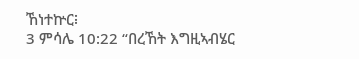ኸነተኵር፧
3 ምሳሌ 10:22 “በረኸት እግዚኣብሄር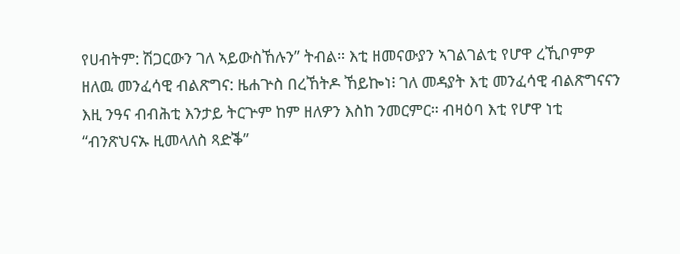የሀብትም: ሽጋርውን ገለ ኣይውስኸሉን” ትብል። እቲ ዘመናውያን ኣገልገልቲ የሆዋ ረኺቦምዎ ዘለዉ መንፈሳዊ ብልጽግና: ዜሐጕስ በረኸትዶ ኸይኰነ፧ ገለ መዳያት እቲ መንፈሳዊ ብልጽግናናን እዚ ንዓና ብብሕቲ እንታይ ትርጕም ከም ዘለዎን እስከ ንመርምር። ብዛዕባ እቲ የሆዋ ነቲ “ብንጽህናኡ ዚመላለስ ጻድቕ”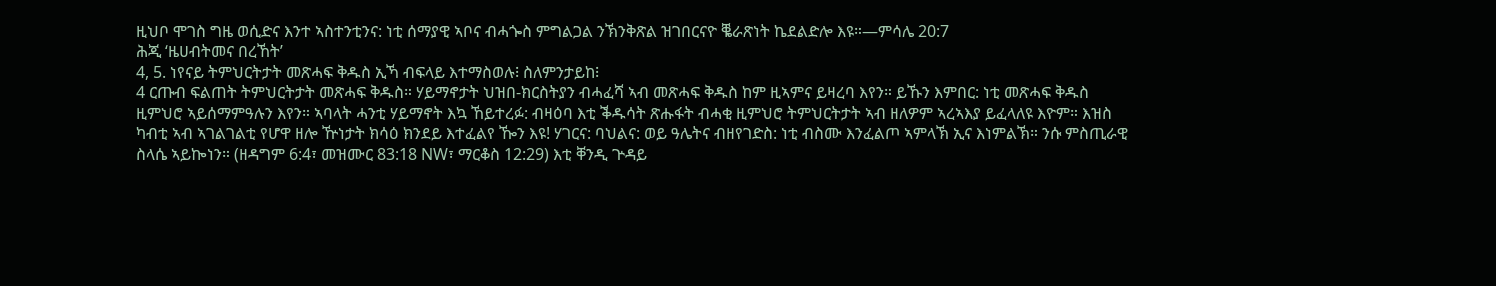ዚህቦ ሞገስ ግዜ ወሲድና እንተ ኣስተንቲንና: ነቲ ሰማያዊ ኣቦና ብሓጐስ ምግልጋል ንኽንቅጽል ዝገበርናዮ ቘራጽነት ኬደልድሎ እዩ።—ምሳሌ 20:7
ሕጂ ‘ዜሀብትመና በረኸት’
4, 5. ነየናይ ትምህርትታት መጽሓፍ ቅዱስ ኢኻ ብፍላይ እተማስወሉ፧ ስለምንታይከ፧
4 ርጡብ ፍልጠት ትምህርትታት መጽሓፍ ቅዱስ። ሃይማኖታት ህዝበ-ክርስትያን ብሓፈሻ ኣብ መጽሓፍ ቅዱስ ከም ዚኣምና ይዛረባ እየን። ይኹን እምበር: ነቲ መጽሓፍ ቅዱስ ዚምህሮ ኣይሰማምዓሉን እየን። ኣባላት ሓንቲ ሃይማኖት እኳ ኸይተረፉ: ብዛዕባ እቲ ቕዱሳት ጽሑፋት ብሓቂ ዚምህሮ ትምህርትታት ኣብ ዘለዎም ኣረኣእያ ይፈላለዩ እዮም። እዝስ ካብቲ ኣብ ኣገልገልቲ የሆዋ ዘሎ ዅነታት ክሳዕ ክንደይ እተፈልየ ዀን እዩ! ሃገርና: ባህልና: ወይ ዓሌትና ብዘየገድስ: ነቲ ብስሙ እንፈልጦ ኣምላኽ ኢና እነምልኽ። ንሱ ምስጢራዊ ስላሴ ኣይኰነን። (ዘዳግም 6:4፣ መዝሙር 83:18 NW፣ ማርቆስ 12:29) እቲ ቐንዲ ጕዳይ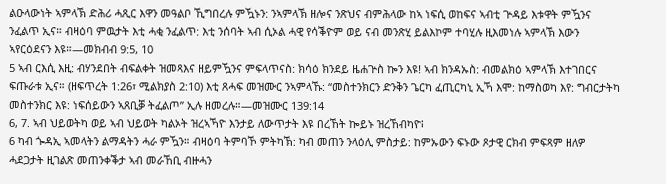ልዑላውነት ኣምላኽ ድሕሪ ሓጺር እዋን መዓልቦ ኺግበረሉ ምዃኑን: ንኣምላኽ ዘሎና ንጽህና ብምሕላው ከኣ ነፍሲ ወከፍና ኣብቲ ጕዳይ እቱዋት ምዃንና ንፈልጥ ኢና። ብዛዕባ ምዉታት እቲ ሓቂ ንፈልጥ: እቲ ንሰባት ኣብ ሲኦል ሓዊ የሳቕዮም ወይ ናብ መንጽሂ ይልእኮም ተባሂሉ ዚእመነሉ ኣምላኽ እውን ኣየርዕደናን እዩ።—መክብብ 9:5, 10
5 ኣብ ርእሲ እዚ: ብሃንደበት ብፍልቀት ዝመጻእና ዘይምዃንና ምፍላጥናስ: ክሳዕ ክንደይ ዜሐጕስ ኰን እዩ! ኣብ ክንዳኡስ: ብመልክዕ ኣምላኽ እተገበርና ፍጡራቱ ኢና። (ዘፍጥረት 1:26፣ ሚልክያስ 2:10) እቲ ጸሓፍ መዝሙር ንኣምላኹ: “መስተንክርን ድንቅን ጌርካ ፈጢርካኒ ኢኻ እሞ: ከማስወካ እየ: ግብርታትካ መስተንክር እዩ: ነፍሰይውን ኣጸቢቓ ትፈልጦ” ኢሉ ዘመረሉ።—መዝሙር 139:14
6, 7. ኣብ ህይወትካ ወይ ኣብ ህይወት ካልኦት ዝረኣኻዮ እንታይ ለውጥታት እዩ በረኸት ኰይኑ ዝረኸብካዮ፧
6 ካብ ጐዳኢ ኣመላትን ልማዳትን ሓራ ምዃን። ብዛዕባ ትምባኾ ምትካኽ: ካብ መጠን ንላዕሊ ምስታይ: ከምኡውን ፍኑው ጾታዊ ርክብ ምፍጻም ዘለዎ ሓደጋታት ዚገልጽ መጠንቀቕታ ኣብ መራኸቢ ብዙሓን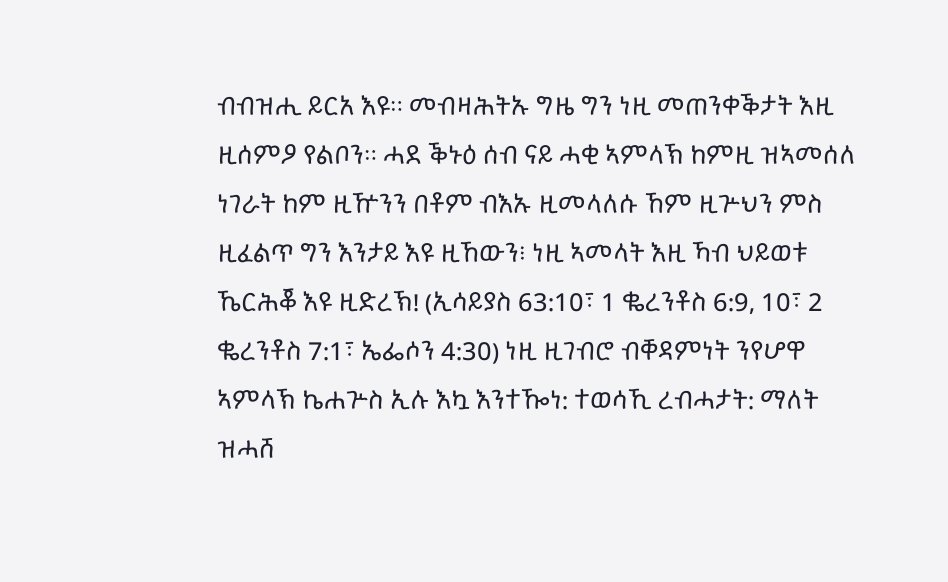ብብዝሒ ይርአ እዩ። መብዛሕትኡ ግዜ ግን ነዚ መጠንቀቕታት እዚ ዚሰምዖ የልቦን። ሓደ ቕኑዕ ሰብ ናይ ሓቂ ኣምላኽ ከምዚ ዝኣመሰለ ነገራት ከም ዚዅንን በቶም ብእኡ ዚመላለሱ ኸም ዚጕህን ምስ ዚፈልጥ ግን እንታይ እዩ ዚኸውን፧ ነዚ ኣመላት እዚ ኻብ ህይወቱ ኼርሕቖ እዩ ዚድረኽ! (ኢሳይያስ 63:10፣ 1 ቈረንቶስ 6:9, 10፣ 2 ቈረንቶስ 7:1፣ ኤፌሶን 4:30) ነዚ ዚገብሮ ብቐዳምነት ንየሆዋ ኣምላኽ ኬሐጕስ ኢሉ እኳ እንተዀነ: ተወሳኺ ረብሓታት: ማለት ዝሓሸ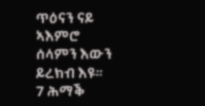ጥዕናን ናይ ኣእምሮ ሰላምን እውን ይረክብ እዩ።
7 ሕማቕ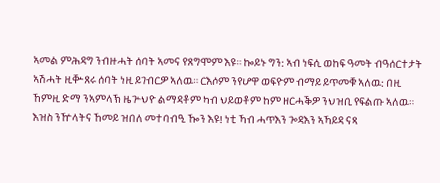ኣመል ምሕዳግ ንብዙሓት ሰባት ኣመና የጸግሞም እዩ። ኰይኑ ግን: ኣብ ነፍሲ ወከፍ ዓመት ብዓሰርተታት ኣሽሓት ዚቝጸሩ ሰባት ነዚ ይገብርዎ ኣለዉ። ርእሶም ንየሆዋ ወፍዮም ብማይ ይጥመቑ ኣለዉ: በዚ ኸምዚ ድማ ንኣምላኽ ዜጕህዮ ልማዳቶም ካብ ህይወቶም ከም ዘርሓቕዎ ንህዝቢ የፍልጡ ኣለዉ። እዝስ ንዅላትና ኸመይ ዝበለ መተባብዒ ዀን እዩ! ነቲ ኻብ ሓጥእን ጐዳእን ኣኻይዳ ናጻ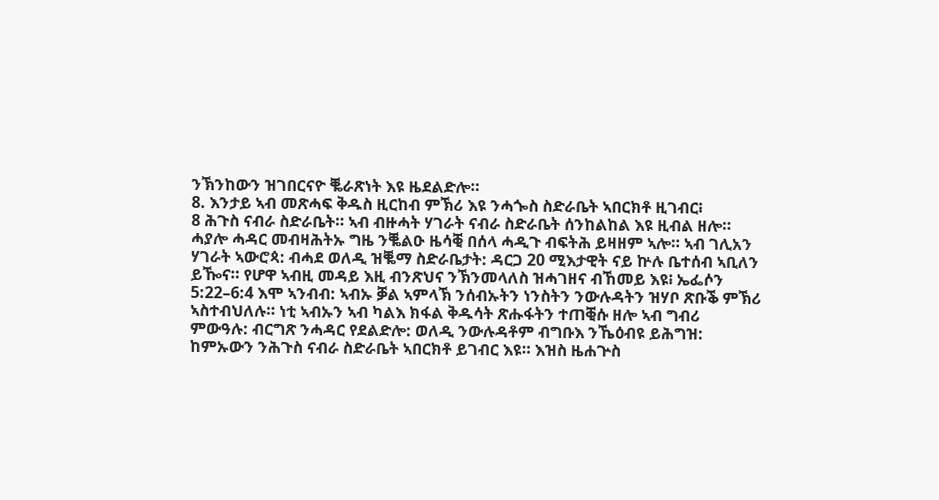ንኽንከውን ዝገበርናዮ ቘራጽነት እዩ ዜደልድሎ።
8. እንታይ ኣብ መጽሓፍ ቅዱስ ዚርከብ ምኽሪ እዩ ንሓጐስ ስድራቤት ኣበርክቶ ዚገብር፧
8 ሕጉስ ናብራ ስድራቤት። ኣብ ብዙሓት ሃገራት ናብራ ስድራቤት ሰንከልከል እዩ ዚብል ዘሎ። ሓያሎ ሓዳር መብዛሕትኡ ግዜ ንቘልዑ ዜሳቒ በሰላ ሓዲጉ ብፍትሕ ይዛዘም ኣሎ። ኣብ ገሊአን ሃገራት ኣውሮጳ: ብሓደ ወለዲ ዝቘማ ስድራቤታት: ዳርጋ 20 ሚእታዊት ናይ ኵሉ ቤተሰብ ኣቢለን ይዀና። የሆዋ ኣብዚ መዳይ እዚ ብንጽህና ንኽንመላለስ ዝሓገዘና ብኸመይ እዩ፧ ኤፌሶን 5:22–6:4 እሞ ኣንብብ: ኣብኡ ቓል ኣምላኽ ንሰብኡትን ነንስትን ንውሉዳትን ዝሃቦ ጽቡቕ ምኽሪ ኣስተብህለሉ። ነቲ ኣብኡን ኣብ ካልእ ክፋል ቅዱሳት ጽሑፋትን ተጠቒሱ ዘሎ ኣብ ግብሪ ምውዓሉ: ብርግጽ ንሓዳር የደልድሎ: ወለዲ ንውሉዳቶም ብግቡእ ንኼዕብዩ ይሕግዝ: ከምኡውን ንሕጉስ ናብራ ስድራቤት ኣበርክቶ ይገብር እዩ። እዝስ ዜሐጕስ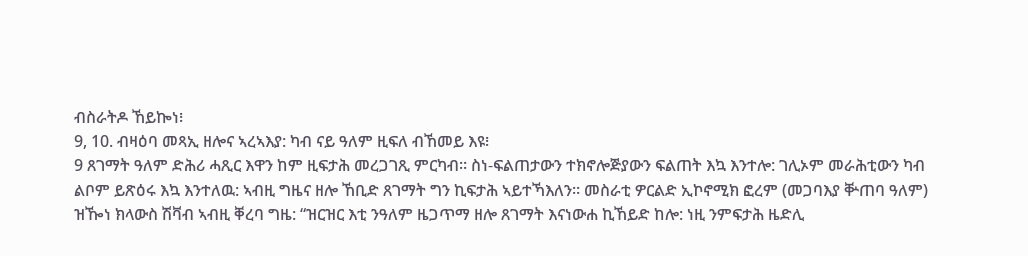ብስራትዶ ኸይኰነ፧
9, 10. ብዛዕባ መጻኢ ዘሎና ኣረኣእያ: ካብ ናይ ዓለም ዚፍለ ብኸመይ እዩ፧
9 ጸገማት ዓለም ድሕሪ ሓጺር እዋን ከም ዚፍታሕ መረጋገጺ ምርካብ። ስነ-ፍልጠታውን ተክኖሎጅያውን ፍልጠት እኳ እንተሎ: ገሊኦም መራሕቲውን ካብ ልቦም ይጽዕሩ እኳ እንተለዉ: ኣብዚ ግዜና ዘሎ ኸቢድ ጸገማት ግን ኪፍታሕ ኣይተኻእለን። መስራቲ ዎርልድ ኢኮኖሚክ ፎረም (መጋባእያ ቝጠባ ዓለም) ዝዀነ ክላውስ ሽቫብ ኣብዚ ቐረባ ግዜ: “ዝርዝር እቲ ንዓለም ዜጋጥማ ዘሎ ጸገማት እናነውሐ ኪኸይድ ከሎ: ነዚ ንምፍታሕ ዜድሊ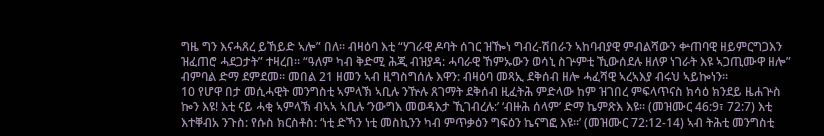ግዜ ግን እናሓጸረ ይኸይድ ኣሎ” በለ። ብዛዕባ እቲ “ሃገራዊ ዶባት ሰገር ዝዀነ ግብረ-ሽበራን ኣከባብያዊ ምብልሻውን ቍጠባዊ ዘይምርግጋእን ዝፈጠሮ ሓደጋታት” ተዛረበ። “ዓለም ካብ ቅድሚ ሕጂ ብዝያዳ: ሓባራዊ ኸምኡውን ወሳኒ ስጕምቲ ኺውሰደሉ ዘለዎ ነገራት እዩ ኣጋጢሙዋ ዘሎ” ብምባል ድማ ደምደመ። መበል 21 ዘመን ኣብ ዚግስግሰሉ እዋን: ብዛዕባ መጻኢ ደቅሰብ ዘሎ ሓፈሻዊ ኣረኣእያ ብሩህ ኣይኰነን።
10 የሆዋ በታ መሲሓዊት መንግስቲ ኣምላኽ ኣቢሉ ንዅሉ ጸገማት ደቅሰብ ዚፈትሕ ምድላው ከም ዝገበረ ምፍላጥናስ ክሳዕ ክንደይ ዜሐጕስ ኰን እዩ! እቲ ናይ ሓቂ ኣምላኽ ብኣኣ ኣቢሉ ‘ንውግእ መወዳእታ ኺገብረሉ:’ ‘ብዙሕ ሰላም’ ድማ ኬምጽእ እዩ። (መዝሙር 46:9፣ 72:7) እቲ እተቐብአ ንጉስ: የሱስ ክርስቶስ: ‘ነቲ ድኻን ነቲ መስኪንን ካብ ምጥቃዕን ግፍዕን ኬናግፎ እዩ።’ (መዝሙር 72:12-14) ኣብ ትሕቲ መንግስቲ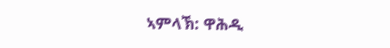ኣምላኽ: ዋሕዲ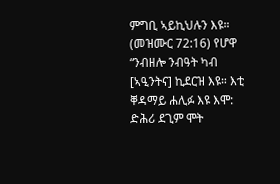ምግቢ ኣይኪህሉን እዩ። (መዝሙር 72:16) የሆዋ “ንብዘሎ ንብዓት ካብ [ኣዒንትና] ኪደርዝ እዩ። እቲ ቐዳማይ ሐሊፉ እዩ እሞ: ድሕሪ ደጊም ሞት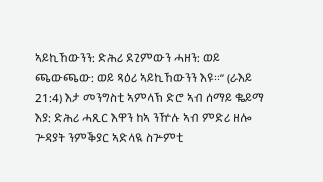ኣይኪኸውንን: ድሕሪ ደጊምውን ሓዘን: ወይ ጫውጫው: ወይ ጻዕሪ ኣይኪኸውንን እዩ።” (ራእይ 21:4) እታ መንግስቲ ኣምላኽ ድሮ ኣብ ሰማይ ቈይማ እያ: ድሕሪ ሓጺር እዋን ከኣ ንዅሉ ኣብ ምድሪ ዘሎ ጕዳያት ንምቕያር ኣድላዪ ስጕምቲ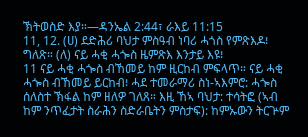ኽትወስድ እያ።—ዳንኤል 2:44፣ ራእይ 11:15
11, 12. (ሀ) ደድሕሪ ባህታ ምስዓብ ነባሪ ሓጎስ የምጽእዶ፧ ግለጽ። (ለ) ናይ ሓቂ ሓጐስ ዜምጽእ እንታይ እዩ፧
11 ናይ ሓቂ ሓጐስ ብኸመይ ከም ዚርከብ ምፍላጥ። ናይ ሓቂ ሓጐስ ብኸመይ ይርከብ፧ ሓደ ተመራማሪ ስነ-ኣእምሮ: ሓጐስ ሰለስተ ኽፋል ከም ዘለዎ ገለጸ። እዚ ኸኣ ባህታ: ተሳትፎ (ኣብ ከም ንጥፈታት ስራሕን ስድራቤትን ምስታፍ): ከምኡውን ትርጕም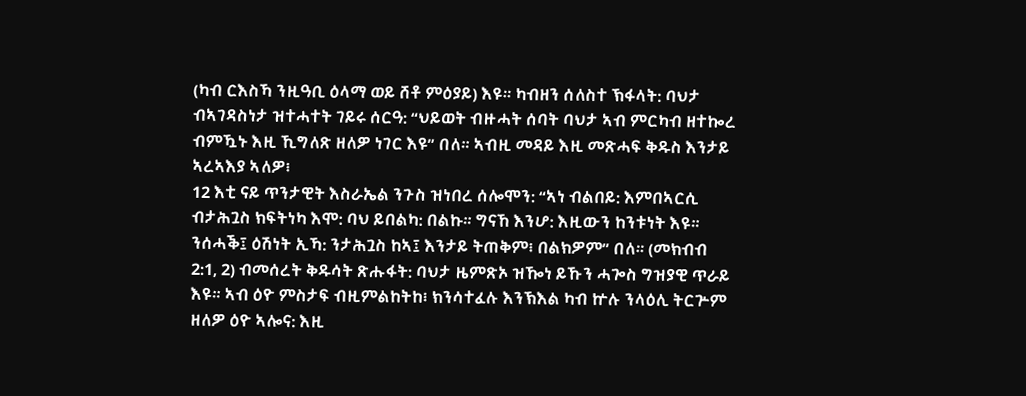(ካብ ርእስኻ ንዚዓቢ ዕላማ ወይ ሸቶ ምዕያይ) እዩ። ካብዘን ሰለስተ ኽፋላት: ባህታ ብኣገዳስነታ ዝተሓተት ገይሩ ሰርዓ: “ህይወት ብዙሓት ሰባት ባህታ ኣብ ምርካብ ዘተኰረ ብምዃኑ እዚ ኺግለጽ ዘለዎ ነገር እዩ” በለ። ኣብዚ መዳይ እዚ መጽሓፍ ቅዱስ እንታይ ኣረኣእያ ኣለዎ፧
12 እቲ ናይ ጥንታዊት እስራኤል ንጉስ ዝነበረ ሰሎሞን: “ኣነ ብልበይ: እምበኣርሲ ብታሕጓስ ክፍትነካ እሞ: ባህ ይበልካ: በልኩ። ግናኸ እንሆ: እዚውን ከንቱነት እዩ። ንሰሓቕ፤ ዕሽነት ኢኻ: ንታሕጓስ ከኣ፤ እንታይ ትጠቅም፧ በልክዎም” በለ። (መክብብ 2:1, 2) ብመሰረት ቅዱሳት ጽሑፋት: ባህታ ዜምጽኦ ዝዀነ ይኹን ሓጐስ ግዝያዊ ጥራይ እዩ። ኣብ ዕዮ ምስታፍ ብዚምልከትከ፧ ክንሳተፈሉ እንኽእል ካብ ኵሉ ንላዕሊ ትርጕም ዘለዎ ዕዮ ኣሎና: እዚ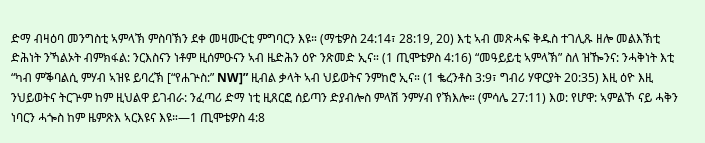ድማ ብዛዕባ መንግስቲ ኣምላኽ ምስባኽን ደቀ መዛሙርቲ ምግባርን እዩ። (ማቴዎስ 24:14፣ 28:19, 20) እቲ ኣብ መጽሓፍ ቅዱስ ተገሊጹ ዘሎ መልእኽቲ ድሕነት ንኻልኦት ብምክፋል: ንርእስናን ነቶም ዚሰምዑናን ኣብ ዜድሕን ዕዮ ንጽመድ ኢና። (1 ጢሞቴዎስ 4:16) “መዓይይቲ ኣምላኽ” ስለ ዝዀንና: ንሓቅነት እቲ “ካብ ምቕባልሲ ምሃብ ኣዝዩ ይባረኽ [“የሐጕስ:” NW]” ዚብል ቃላት ኣብ ህይወትና ንምከሮ ኢና። (1 ቈረንቶስ 3:9፣ ግብሪ ሃዋርያት 20:35) እዚ ዕዮ እዚ ንህይወትና ትርጕም ከም ዚህልዋ ይገብራ: ንፈጣሪ ድማ ነቲ ዚጸርፎ ሰይጣን ድያብሎስ ምላሽ ንምሃብ የኽእሎ። (ምሳሌ 27:11) እወ: የሆዋ: ኣምልኾ ናይ ሓቅን ነባርን ሓጐስ ከም ዜምጽእ ኣርእዩና እዩ።—1 ጢሞቴዎስ 4:8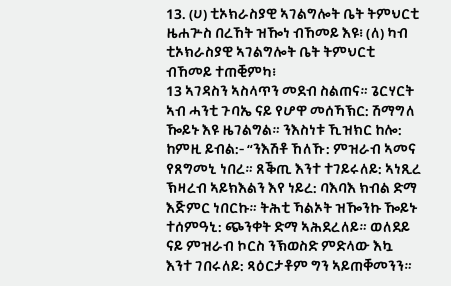13. (ሀ) ቲኦክራስያዊ ኣገልግሎት ቤት ትምህርቲ ዜሐጕስ በረኸት ዝዀነ ብኸመይ እዩ፧ (ለ) ካብ ቲኦክራስያዊ ኣገልግሎት ቤት ትምህርቲ ብኸመይ ተጠቒምካ፧
13 ኣገዳስን ኣስላጥን መደብ ስልጠና። ጌርሃርት ኣብ ሓንቲ ጉባኤ ናይ የሆዋ መሰኻኽር: ሽማግለ ዀይኑ እዩ ዜገልግል። ንእስነቱ ኺዝክር ከሎ: ከምዚ ይብል:- “ንእሽቶ ኸለኹ: ምዝራብ ኣመና የጸግመኒ ነበረ። ጸቕጢ እንተ ተገይሩለይ: ኣነጺረ ኽዛረብ ኣይክእልን እየ ነይረ: ባእባእ ክብል ድማ እጅምር ነበርኩ። ትሕቲ ኻልኦት ዝዀንኩ ዀይኑ ተሰምዓኒ: ጭንቀት ድማ ኣሕደረለይ። ወለደይ ናይ ምዝራብ ኮርስ ንኽወስድ ምድላው እኳ እንተ ገበሩለይ: ጻዕርታቶም ግን ኣይጠቐመንን።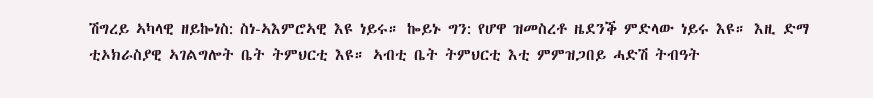ሽግረይ ኣካላዊ ዘይኰነስ: ስነ-ኣእምሮኣዊ እዩ ነይሩ። ኰይኑ ግን: የሆዋ ዝመስረቶ ዜደንቕ ምድላው ነይሩ እዩ። እዚ ድማ ቲኦክራስያዊ ኣገልግሎት ቤት ትምህርቲ እዩ። ኣብቲ ቤት ትምህርቲ እቲ ምምዝጋበይ ሓድሽ ትብዓት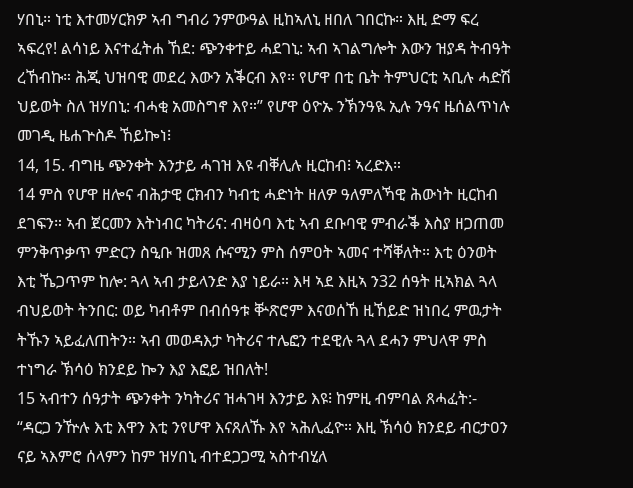ሃበኒ። ነቲ እተመሃርክዎ ኣብ ግብሪ ንምውዓል ዚከኣለኒ ዘበለ ገበርኩ። እዚ ድማ ፍረ ኣፍረየ! ልሳነይ እናተፈትሐ ኸደ: ጭንቀተይ ሓደገኒ: ኣብ ኣገልግሎት እውን ዝያዳ ትብዓት ረኸብኩ። ሕጂ ህዝባዊ መደረ እውን አቕርብ እየ። የሆዋ በቲ ቤት ትምህርቲ ኣቢሉ ሓድሽ ህይወት ስለ ዝሃበኒ: ብሓቂ አመስግኖ እየ።” የሆዋ ዕዮኡ ንኽንዓዪ ኢሉ ንዓና ዜሰልጥነሉ መገዲ ዜሐጕስዶ ኸይኰነ፧
14, 15. ብግዜ ጭንቀት እንታይ ሓገዝ እዩ ብቐሊሉ ዚርከብ፧ ኣረድእ።
14 ምስ የሆዋ ዘሎና ብሕታዊ ርክብን ካብቲ ሓድነት ዘለዎ ዓለምለኻዊ ሕውነት ዚርከብ ደገፍን። ኣብ ጀርመን እትነብር ካትሪና: ብዛዕባ እቲ ኣብ ደቡባዊ ምብራቕ እስያ ዘጋጠመ ምንቅጥቃጥ ምድርን ስዒቡ ዝመጸ ሱናሚን ምስ ሰምዐት ኣመና ተሻቐለት። እቲ ዕንወት እቲ ኼጋጥም ከሎ: ጓላ ኣብ ታይላንድ እያ ነይራ። እዛ ኣደ እዚኣ ን32 ሰዓት ዚኣክል ጓላ ብህይወት ትንበር: ወይ ካብቶም በብሰዓቱ ቝጽሮም እናወሰኸ ዚኸይድ ዝነበረ ምዉታት ትኹን ኣይፈለጠትን። ኣብ መወዳእታ ካትሪና ተሌፎን ተደዊሉ ጓላ ደሓን ምህላዋ ምስ ተነግራ ኽሳዕ ክንደይ ኰን እያ እፎይ ዝበለት!
15 ኣብተን ሰዓታት ጭንቀት ንካትሪና ዝሓገዛ እንታይ እዩ፧ ከምዚ ብምባል ጸሓፈት:- “ዳርጋ ንዅሉ እቲ እዋን እቲ ንየሆዋ እናጸለኹ እየ ኣሕሊፈዮ። እዚ ኽሳዕ ክንደይ ብርታዐን ናይ ኣእምሮ ሰላምን ከም ዝሃበኒ ብተደጋጋሚ ኣስተብሂለ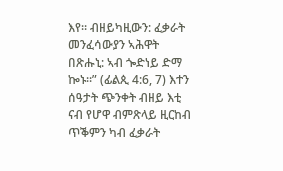እየ። ብዘይካዚውን: ፈቃራት መንፈሳውያን ኣሕዋት በጽሑኒ: ኣብ ጐድነይ ድማ ኰኑ።” (ፊልጲ 4:6, 7) እተን ሰዓታት ጭንቀት ብዘይ እቲ ናብ የሆዋ ብምጽላይ ዚርከብ ጥቕምን ካብ ፈቃራት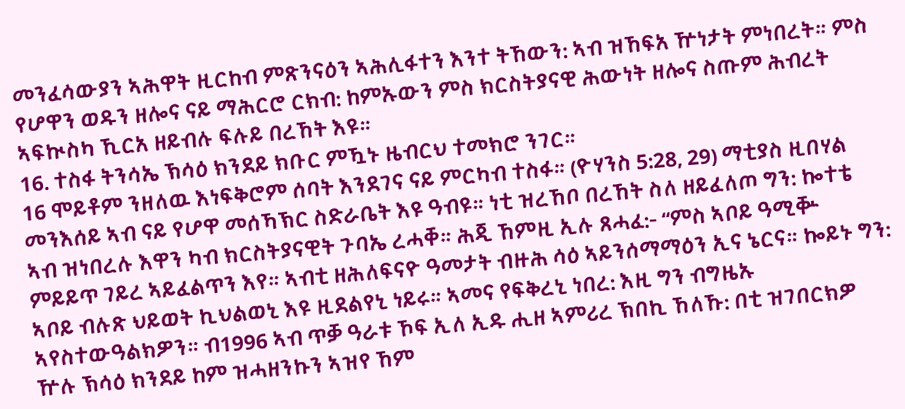መንፈሳውያን ኣሕዋት ዚርከብ ምጽንናዕን ኣሕሊፋተን እንተ ትኸውን: ኣብ ዝኸፍአ ዅነታት ምነበረት። ምስ የሆዋን ወዱን ዘሎና ናይ ማሕርሮ ርክብ: ከምኡውን ምስ ክርስትያናዊ ሕውነት ዘሎና ስጡም ሕብረት ኣፍኲስካ ኺርአ ዘይብሉ ፍሉይ በረኸት እዩ።
16. ተስፋ ትንሳኤ ኽሳዕ ክንደይ ክቡር ምዃኑ ዜብርህ ተመክሮ ንገር።
16 ሞይቶም ንዘለዉ እነፍቅሮም ሰባት እንደገና ናይ ምርካብ ተስፋ። (ዮሃንስ 5:28, 29) ማቲያስ ዚበሃል መንእሰይ ኣብ ናይ የሆዋ መሰኻኽር ስድራቤት እዩ ዓብዩ። ነቲ ዝረኸቦ በረኸት ስለ ዘይፈለጦ ግን: ኰተቴ ኣብ ዝነበረሉ እዋን ካብ ክርስትያናዊት ጉባኤ ረሓቐ። ሕጂ ኸምዚ ኢሉ ጸሓፈ:- “ምስ ኣቦይ ዓሚቝ ምይይጥ ገይረ ኣይፈልጥን እየ። ኣብቲ ዘሕለፍናዮ ዓመታት ብዙሕ ሳዕ ኣይንሰማማዕን ኢና ኔርና። ኰይኑ ግን: ኣቦይ ብሉጽ ህይወት ኪህልወኒ እዩ ዚደልየኒ ነይሩ። ኣመና የፍቅረኒ ነበረ: እዚ ግን ብግዜኡ ኣየስተውዓልክዎን። ብ1996 ኣብ ጥቓ ዓራቱ ኾፍ ኢለ ኢዱ ሒዘ ኣምሪረ ኽበኪ ኸለኹ: በቲ ዝገበርክዎ ዅሉ ኽሳዕ ክንደይ ከም ዝሓዘንኩን ኣዝየ ኸም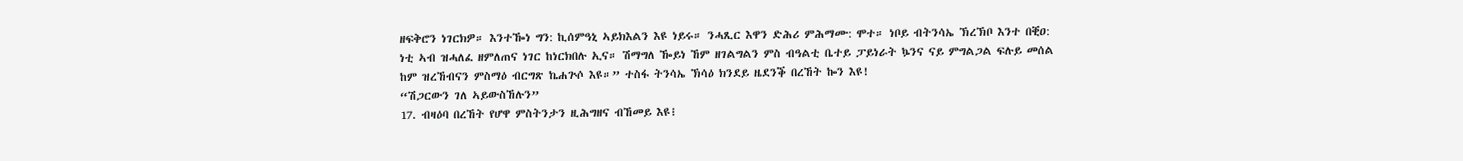ዘፍቅሮን ነገርክዎ። እንተዀነ ግን: ኪሰምዓኒ ኣይክእልን እዩ ነይሩ። ንሓጺር እዋን ድሕሪ ምሕማሙ: ሞተ። ነቦይ ብትንሳኤ ኽረኽቦ እንተ በቒዐ: ነቲ ኣብ ዝሓለፈ ዘምለጠና ነገር ከነርክበሉ ኢና። ሽማግለ ዀይነ ኸም ዘገልግልን ምስ ብዓልቲ ቤተይ ፓይነራት ኴንና ናይ ምግልጋል ፍሉይ መሰል ከም ዝረኸብናን ምስማዕ ብርግጽ ኬሐጕሶ እዩ።” ተስፋ ትንሳኤ ኽሳዕ ክንደይ ዜደንቕ በረኸት ኰን እዩ!
“ሽጋርውን ገለ ኣይውስኸሉን”
17. ብዛዕባ በረኸት የሆዋ ምስትንታን ዚሕግዘና ብኸመይ እዩ፧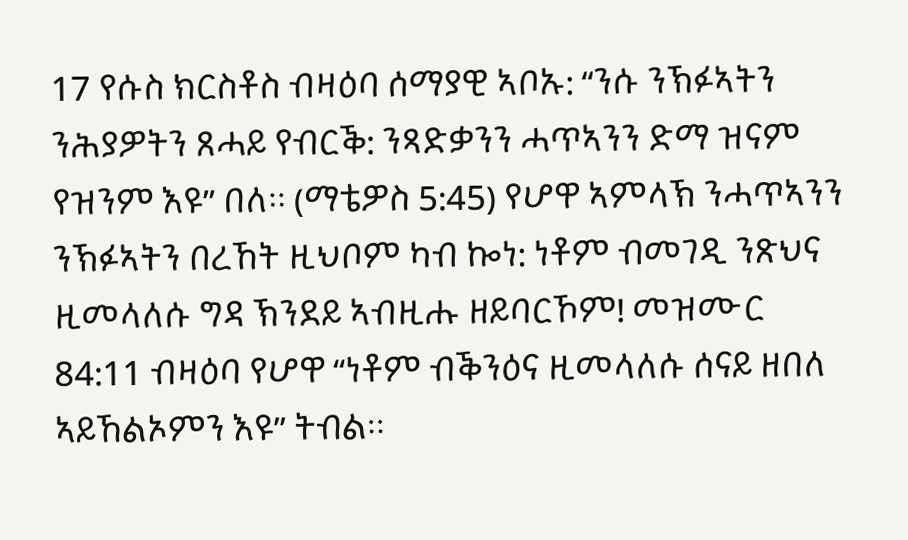17 የሱስ ክርስቶስ ብዛዕባ ሰማያዊ ኣቦኡ: “ንሱ ንኽፉኣትን ንሕያዎትን ጸሓይ የብርቕ: ንጻድቃንን ሓጥኣንን ድማ ዝናም የዝንም እዩ” በለ። (ማቴዎስ 5:45) የሆዋ ኣምላኽ ንሓጥኣንን ንኽፉኣትን በረኸት ዚህቦም ካብ ኰነ: ነቶም ብመገዲ ንጽህና ዚመላለሱ ግዳ ኽንደይ ኣብዚሑ ዘይባርኾም! መዝሙር 84:11 ብዛዕባ የሆዋ “ነቶም ብቕንዕና ዚመላለሱ ሰናይ ዘበለ ኣይኸልኦምን እዩ” ትብል።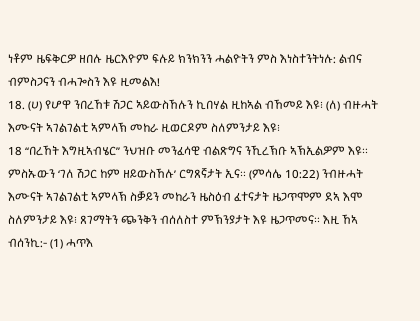ነቶም ዜፍቅርዎ ዘበሉ ዜርእዮም ፍሉይ ክንክንን ሓልዮትን ምስ እነስተንትነሉ: ልብና ብምስጋናን ብሓጐስን እዩ ዚመልእ!
18. (ሀ) የሆዋ ንበረኸቱ ሽጋር ኣይውስኸሉን ኪበሃል ዚከኣል ብኸመይ እዩ፧ (ለ) ብዙሓት እሙናት ኣገልገልቲ ኣምላኽ መከራ ዚወርዶም ስለምንታይ እዩ፧
18 “በረኸት እግዚኣብሄር” ንህዝቡ መንፈሳዊ ብልጽግና ንኺረኽቡ ኣኽኢልዎም እዩ። ምስኡውን ‘ገለ ሽጋር ከም ዘይውስኸሉ’ ርግጸኛታት ኢና። (ምሳሌ 10:22) ንብዙሓት እሙናት ኣገልገልቲ ኣምላኽ ስቓይን መከራን ዜስዕብ ፈተናታት ዜጋጥሞም ደኣ እሞ ስለምንታይ እዩ፧ ጸገማትን ጭንቅን ብሰለስተ ምኽንያታት እዩ ዜጋጥመና። እዚ ኸኣ ብሰንኪ:- (1) ሓጥእ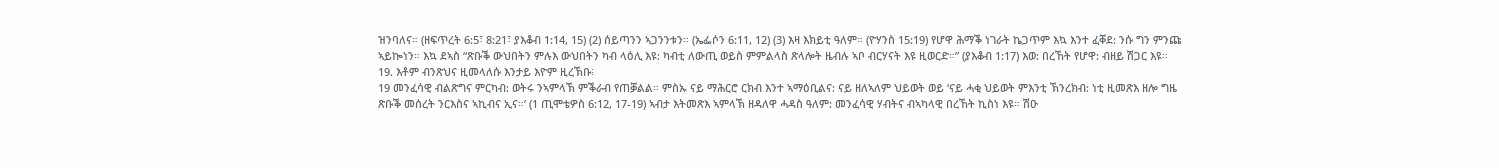ዝንባለና። (ዘፍጥረት 6:5፣ 8:21፣ ያእቆብ 1:14, 15) (2) ሰይጣንን ኣጋንንቱን። (ኤፌሶን 6:11, 12) (3) እዛ እክይቲ ዓለም። (ዮሃንስ 15:19) የሆዋ ሕማቕ ነገራት ኬጋጥም እኳ እንተ ፈቐደ: ንሱ ግን ምንጩ ኣይኰነን። እኳ ደኣስ “ጽቡቕ ውህበትን ምሉእ ውህበትን ካብ ላዕሊ እዩ: ካብቲ ለውጢ ወይስ ምምልላስ ጽላሎት ዜብሉ ኣቦ ብርሃናት እዩ ዚወርድ።” (ያእቆብ 1:17) እወ: በረኸት የሆዋ: ብዘይ ሽጋር እዩ።
19. እቶም ብንጽህና ዚመላለሱ እንታይ እዮም ዚረኽቡ፧
19 መንፈሳዊ ብልጽግና ምርካብ: ወትሩ ንኣምላኽ ምቕራብ የጠቓልል። ምስኡ ናይ ማሕርሮ ርክብ እንተ ኣማዕቢልና: ናይ ዘለኣለም ህይወት ወይ ‘ናይ ሓቂ ህይወት ምእንቲ ኽንረክብ: ነቲ ዚመጽእ ዘሎ ግዜ ጽቡቕ መሰረት ንርእስና ኣኪብና ኢና።’ (1 ጢሞቴዎስ 6:12, 17-19) ኣብታ እትመጽእ ኣምላኽ ዘዳለዋ ሓዳስ ዓለም: መንፈሳዊ ሃብትና ብኣካላዊ በረኸት ኪስነ እዩ። ሽዑ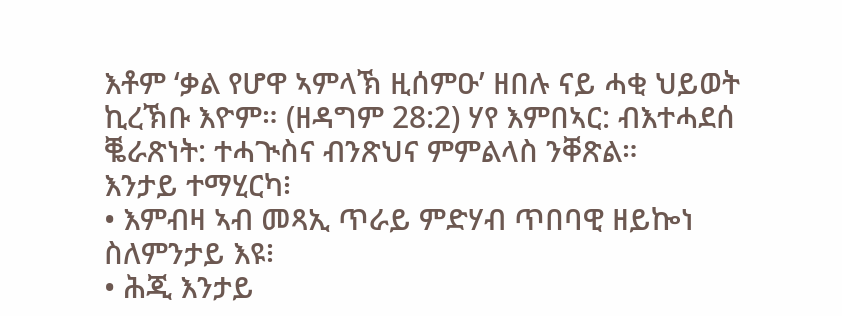እቶም ‘ቃል የሆዋ ኣምላኽ ዚሰምዑ’ ዘበሉ ናይ ሓቂ ህይወት ኪረኽቡ እዮም። (ዘዳግም 28:2) ሃየ እምበኣር: ብእተሓደሰ ቘራጽነት: ተሓጒስና ብንጽህና ምምልላስ ንቐጽል።
እንታይ ተማሂርካ፧
• እምብዛ ኣብ መጻኢ ጥራይ ምድሃብ ጥበባዊ ዘይኰነ ስለምንታይ እዩ፧
• ሕጂ እንታይ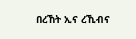በረኸት ኢና ረኺብና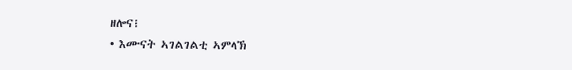ዘሎና፧
• እሙናት ኣገልገልቲ ኣምላኽ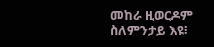መከራ ዚወርዶም ስለምንታይ እዩ፧